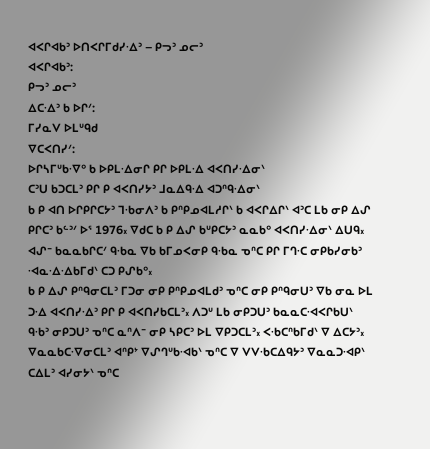ᐊᐸᒋᐊᑲᐣ ᐅᑎᐸᒋᒥᑯᓯᐧᐃᐣ – ᑭᓓᐣ ᓄᓕᐣ
ᐊᐸᒋᐊᑲᐣ:
ᑭᓓᐣ ᓄᓕᐣ
ᐃᑕᐧᐃᐣ ᑲ ᐅᒋᐟ:
ᒥᓯᓇᐯ ᐅᒪᐡᑫᑯ
ᐁᑕᐸᑎᓯᐟ:
ᐅᒋᓴᒥᐡᑲᐧᐁᐤ ᑲ ᐅᑭᒪᐧᐃᓂᒋ ᑭᒋ ᐅᑭᒪᐧᐃ ᐊᐸᑎᓯᐧᐃᓂᐠ
ᑕᐣᑌ ᑲᑐᑕᒪᐣ ᑭᒋ ᑭ ᐊᐸᑎᓯᔭᐣ ᒧᓇᐃᑫᐧᐃ ᐊᑐᐢᑫᐧᐃᓂᐠ
ᑲ ᑭ ᐊᑎ ᐅᒋᑭᒋᑕᔭᐣ ᒣᐧᑲᓂᐱᐣ ᑲ ᑭᐢᑭᓄᐊᒪᓱᒋᐠ ᑲ ᐊᐸᒋᐃᒋᐠ ᐊᐣᑕ ᒪᑲ ᓂᑭ ᐃᔑ ᑭᒋᑕᐣ ᑲᓪᐣᐟ ᐅᕐ 1976᙮ ᐁᑯᑕ ᑲ ᑭ ᐃᔑ ᑲᐡᑭᑕᔭᐣ ᓇᓇᑲᐤ ᐊᐸᑎᓯᐧᐃᓂᐠ ᐃᑌᑫ᙮ ᐊᔑᐨ ᑲᓇᓇᑲᒋᑕᐟ ᑫᐧᑲᓇ ᐁᑲ ᑲᒥᓄᐸᓂᑭ ᑫᐧᑲᓇ ᓀᐢᑕ ᑭᒋ ᒥᒉᐧᑕ ᓂᑭᑲᓯᓂᑲᐣ ᐧᐊᓇᐧᐃᐧᐃᑲᒥᑯᐠ ᑕᑐ ᑭᔑᑲᐤ᙮
ᑲ ᑭ ᐃᔑ ᑭᐢᑫᓂᑕᒪᐣ ᒥᑐᓂ ᓂᑭ ᑭᐢᑭᓄᐊᒪᑯᐣ ᓀᐢᑕ ᓂᑭ ᑭᐢᑫᓂᑌᐣ ᐁᑲ ᓂᓇ ᐅᒪ ᑐᐧᐃ ᐊᐸᑎᓯᐧᐃᐣ ᑭᒋ ᑭ ᐊᐸᑎᓯᑲᑕᒪᐣ᙮ ᐱᑐᐡ ᒪᑲ ᓂᑭᑐᑌᐣ ᑲᓇᓇᑕᐧᐊᐸᒋᑲᑌᐠ ᑫᐧᑲᐣ ᓂᑭᑐᑌᐣ ᓀᐢᑕ ᓇᐢᐱᐨ ᓂᑭ ᓴᑭᑕᐣ ᐅᒪ ᐁᑭᑐᑕᒪᐣ᙮ ᐸᐧᑲᑕᐢᑲᒥᑯᐠ ᐁ ᐃᑕᔭᐣ᙮ ᐁᓇᓇᑲᑕᐧᐁᓂᑕᒪᐣ ᐊᐢᑭᔾ ᐁᔑᒉᐡᑲᐧᐊᑲᐠ ᓀᐢᑕ ᐁ ᐯᐯᐧᑲᑕᐃᑫᔭᐣ ᐁᓇᓇᑐᐧᐊᑭᐠ ᑕᐃᒪᐣ ᐊᓯᓂᔭᐠ ᓀᐢᑕ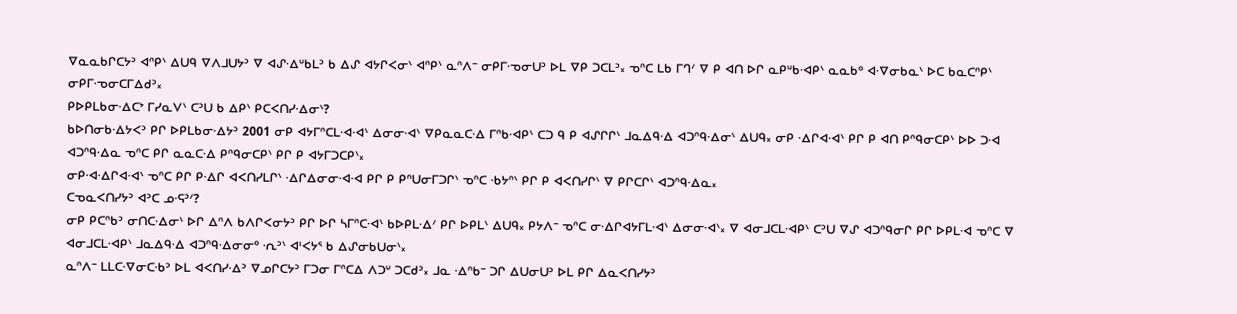ᐁᓇᓇᑲᒋᑕᔭᐣ ᐊᐢᑭᐠ ᐃᑌᑫ ᐁᐱᒧᑌᔭᐣ ᐁ ᐊᔑᐧᐃᐡᑲᒪᐣ ᑲ ᐃᔑ ᐊᔭᒋᐸᓂᐠ ᐊᐢᑭᐠ ᓇᐢᐱᐨ ᓂᑭᒥᐧᓀᓂᑌᐣ ᐅᒪ ᐁᑭ ᑐᑕᒪᐣ᙮ ᓀᐢᑕ ᒪᑲ ᒥᒉᐟ ᐁ ᑭ ᐊᑎ ᐅᒋ ᓇᑭᐡᑲᐧᐊᑭᐠ ᓇᓇᑲᐤ ᐊᐧᐁᓂᑲᓇᐠ ᐅᑕ ᑲᓇᑕᐢᑭᐠ ᓂᑭᒥᐧᓀᓂᑕᒥᐃᑯᐣ᙮
ᑭᐅᑭᒪᑲᓂᐧᐃᑕᔾ ᒥᓯᓇᐯᐠ ᑕᐣᑌ ᑲ ᐃᑭᐠ ᑭᑕᐸᑎᓯᐧᐃᓂᐠ?
ᑲᐅᑎᓂᑲᐧᐃᔭᐸᐣ ᑭᒋ ᐅᑭᒪᑲᓂᐧᐃᔭᐣ 2001 ᓂᑭ ᐊᔭᒥᐢᑕᒪᐧᐊᐧᐊᐠ ᐃᓂᓂᐧᐊᐠ ᐁᑭᓇᓇᑕᐧᐃ ᒥᐢᑲᐧᐊᑭᐠ ᑕᑐ ᑫ ᑭ ᐊᔑᒋᒋᐠ ᒧᓇᐃᑫᐧᐃ ᐊᑐᐢᑫᐧᐃᓂᐠ ᐃᑌᑫ᙮ ᓂᑭ ᐧᐃᒋᐊᐧᐊᐠ ᑭᒋ ᑭ ᐊᑎ ᑭᐢᑫᓂᑕᑭᐠ ᐅᐅ ᑐᐧᐊ ᐊᑐᐢᑫᐧᐃᓇ ᓀᐢᑕ ᑭᒋ ᓇᓇᑕᐧᐃ ᑭᐢᑫᓂᑕᑭᐠ ᑭᒋ ᑭ ᐊᔭᒥᑐᑕᑭᐠ᙮
ᓂᑭᐧᐊᐧᐃᒋᐊᐧᐊᐠ ᓀᐢᑕ ᑭᒋ ᑭᐧᐃᒋ ᐊᐸᑎᓯᒪᒋᐠ ᐧᐃᒋᐃᓂᓂᐧᐊᐧᐊ ᑭᒋ ᑭ ᑭᐢᑌᓂᒥᑐᒋᐠ ᓀᐢᑕ ᐧᑲᔭᐢᐠ ᑭᒋ ᑭ ᐊᐸᑎᓯᒋᐠ ᐁ ᑭᒋᑕᒋᐠ ᐊᑐᐢᑫᐧᐃᓇ᙮
ᑕᓀᓇᐸᑎᓯᔭᐣ ᐊᐣᑕ ᓄᐧᕋᐣᐟ?
ᓂᑭ ᑭᑕᐢᑲᐣ ᓂᑎᑕᐧᐃᓂᐠ ᐅᒋ ᐃᐢᐱ ᑲᐱᒋᐸᓂᔭᐣ ᑭᒋ ᐅᒋ ᓴᒥᐢᑕᐧᐊᐠ ᑲᐅᑭᒪᐧᐃᐟ ᑭᒋ ᐅᑭᒪᐠ ᐃᑌᑫ᙮ ᑭᔭᐱᐨ ᓀᐢᑕ ᓂᐧᐃᒋᐊᔭᒥᒪᐧᐊᐠ ᐃᓂᓂᐧᐊᐠ᙮ ᐁ ᐊᓂᒧᑕᒪᐧᐊᑭᐠ ᑕᐣᑌ ᐁᔑ ᐊᑐᐢᑫᓂᒋ ᑭᒋ ᐅᑭᒪᐧᐊ ᓀᐢᑕ ᐁ ᐊᓂᒧᑕᒪᐧᐊᑭᐠ ᒧᓇᐃᑫᐧᐃ ᐊᑐᐢᑫᐧᐃᓂᓂᐤ ᐧᕆᐣᐠ ᐊᑊᐸᔭᕐ ᑲ ᐃᔑᓂᑲᑌᓂᐠ᙮
ᓇᐢᐱᐨ ᒪᒪᑕᐧᐁᓂᑕᐧᑲᐣ ᐅᒪ ᐊᐸᑎᓯᐧᐃᐣ ᐁᓄᒋᑕᔭᐣ ᒥᑐᓂ ᒥᐢᑕᐃ ᐱᑐᐡ ᑐᑕᑯᐣ᙮ ᒧᓇ ᐧᐃᐢᑲᐨ ᑐᒋ ᐃᑌᓂᑌᐣ ᐅᒪ ᑭᒋ ᐃᓇᐸᑎᓯᔭᐣ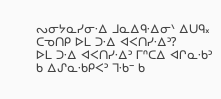ᔓᓂᔭᓇᓯᓂᐧᐃ ᒧᓇᐃᑫᐧᐃᓂᐠ ᐃᑌᑫ᙮
ᑕᓀᑎᑭ ᐅᒪ ᑐᐧᐃ ᐊᐸᑎᓯᐧᐃᐣ?
ᐅᒪ ᑐᐧᐃ ᐊᐸᑎᓯᐧᐃᐣ ᒥᐢᑕᐃ ᐊᒋᓇᐧᑲᐣ ᑲ ᐃᔑᓇᐧᑲᑭᐸᐣ ᒣᐧᑲᐨ ᑲ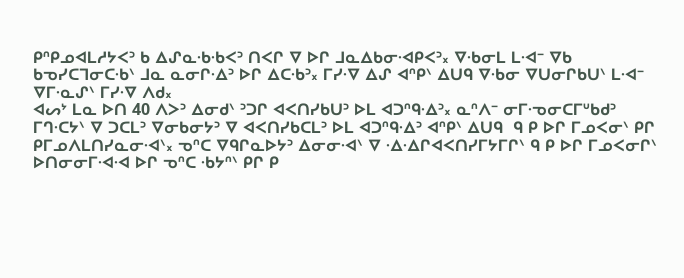ᑭᐢᑭᓄᐊᒪᓱᔭᐸᐣ ᑲ ᐃᔑᓇᐧᑲᐧᑲᐸᐣ ᑎᐸᒋ ᐁ ᐅᒋ ᒧᓇᐃᑲᓂᐧᐊᑭᐸᐣ᙮ ᐁᐧᑲᓂᒪ ᒪᐧᐊᐨ ᐁᑲ ᑲᓀᓯᑕᒣᓂᑕᐧᑲᐠ ᒧᓇ ᓇᓂᒋᐧᐃᐣ ᐅᒋ ᐃᑕᐧᑲᐣ᙮ ᒥᓯᐧᐁ ᐃᔑ ᐊᐢᑭᐠ ᐃᑌᑫ ᐁᐧᑲᓂ ᐁᑌᓂᒋᑲᑌᐠ ᒪᐧᐊᐨ ᐁᒥᐧᓇᔑᐠ ᒥᓯᐧᐁ ᐱᑯ᙮
ᐊᔕᔾ ᒪᓇ ᐅᑎ 40 ᐱᐳᐣ ᐃᓂᑯᐠ ᐣᑐᒋ ᐊᐸᑎᓯᑲᑌᐣ ᐅᒪ ᐊᑐᐢᑫᐧᐃᐣ᙮ ᓇᐢᐱᐨ ᓂᒥᐧᓀᓂᑕᒥᐡᑲᑯᐣ ᒥᒉᐧᑕᔭᐠ ᐁ ᑐᑕᒪᐣ ᐁᓂᑲᓂᔭᐣ ᐁ ᐊᐸᑎᓯᑲᑕᒪᐣ ᐅᒪ ᐊᑐᐢᑫᐧᐃᐣ ᐊᐢᑭᐠ ᐃᑌᑫ  ᑫ ᑭ ᐅᒋ ᒥᓄᐸᓂᐠ ᑭᒋ ᑭᒥᓄᐱᒪᑎᓯᓇᓂᐧᐊᐠ᙮ ᓀᐢᑕ ᐁᑫᒋᓇᐅᔭᐣ ᐃᓂᓂᐧᐊᐠ ᐁ ᐧᐃᐧᐃᒋᐊᐸᑎᓯᒥᔭᒥᒋᐠ ᑫ ᑭ ᐅᒋ ᒥᓄᐸᓂᒋᐠ ᐅᑎᓂᓂᒥᐧᐊᐧᐊ ᐅᒋ ᓀᐢᑕ ᐧᑲᔭᐢᐠ ᑭᒋ ᑭ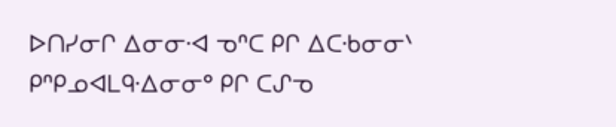ᐅᑎᓯᓂᒋ ᐃᓂᓂᐧᐊ ᓀᐢᑕ ᑭᒋ ᐃᑕᐧᑲᓂᓂᐠ ᑭᐢᑭᓄᐊᒪᑫᐧᐃᓂᓂᐤ ᑭᒋ ᑕᔑᓀ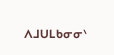ᐱᒧᑌᒪᑲᓂᓂᐠ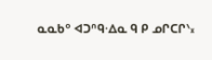ᓇᓇᑲᐤ ᐊᑐᐢᑫᐧᐃᓇ ᑫ ᑭ ᓄᒋᑕᒋᐠ᙮